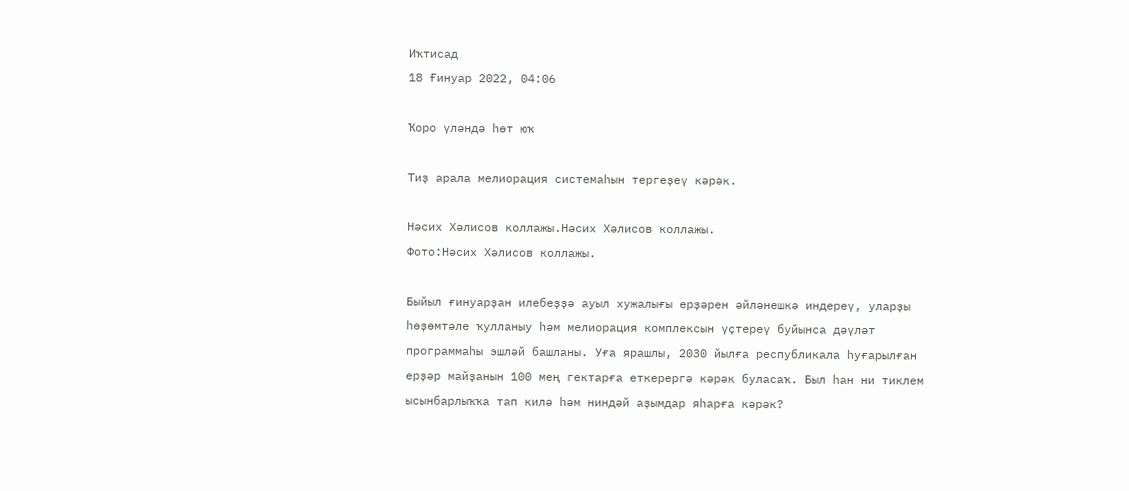Иҡтисад
18 Ғинуар 2022, 04:06

Ҡоро үләндә һөт юҡ

Тиҙ арала мелиорация системаһын тергеҙеү кәрәк.

Нәсих Хәлисов коллажы.Нәсих Хәлисов коллажы.
Фото:Нәсих Хәлисов коллажы.

Быйыл ғинуарҙан илебеҙҙә ауыл хужалығы ерҙәрен әйләнешкә индереү, уларҙы һөҙөмтәле ҡулланыу һәм мелиорация комплексын үҫтереү буйынса дәүләт программаһы эшләй башланы. Уға ярашлы, 2030 йылға республикала һуғарылған ерҙәр майҙанын 100 мең гектарға еткерергә кәрәк буласаҡ. Был һан ни тиклем ысынбарлыҡҡа тап килә һәм ниндәй аҙымдар яһарға кәрәк?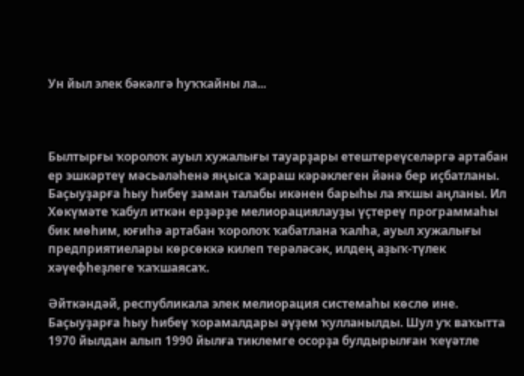Ун йыл элек бәкәлгә һуҡҡайны ла...



Былтырғы ҡоролоҡ ауыл хужалығы тауарҙары етештереүселәргә артабан ер эшкәртеү мәсьәләһенә яңыса ҡараш кәрәклеген йәнә бер иҫбатланы. Баҫыуҙарға һыу һибеү заман талабы икәнен барыһы ла яҡшы аңланы. Ил Хөкүмәте ҡабул иткән ерҙәрҙе мелиорациялауҙы үҫтереү программаһы бик мөһим, юғиһә артабан ҡоролоҡ ҡабатлана ҡалһа, ауыл хужалығы предприятиелары көрсөккә килеп терәләсәк, илдең аҙыҡ-түлек хәүефһеҙлеге ҡаҡшаясаҡ.

Әйткәндәй, республикала элек мелиорация системаһы көслө ине. Баҫыуҙарға һыу һибеү ҡорамалдары әүҙем ҡулланылды. Шул уҡ ваҡытта 1970 йылдан алып 1990 йылға тиклемге осорҙа булдырылған ҡеүәтле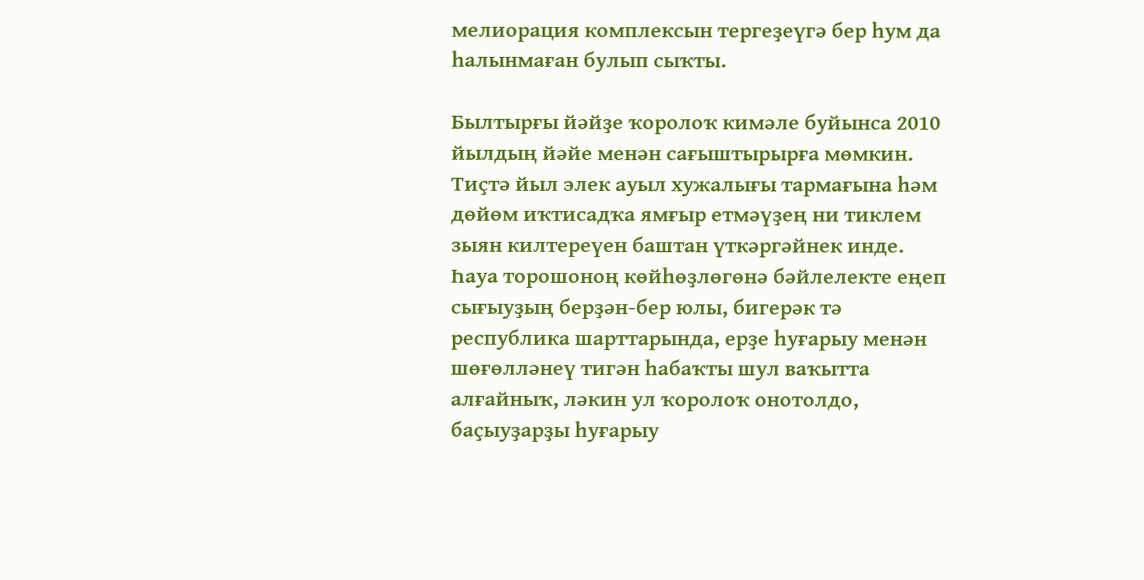мелиорация комплексын тергеҙеүгә бер һум да һалынмаған булып сыҡты.

Былтырғы йәйҙе ҡоролоҡ кимәле буйынса 2010 йылдың йәйе менән сағыштырырға мөмкин. Тиҫтә йыл элек ауыл хужалығы тармағына һәм дөйөм иҡтисадҡа ямғыр етмәүҙең ни тиклем зыян килтереүен баштан үткәргәйнек инде. Һауа торошоноң көйһөҙлөгөнә бәйлелекте еңеп сығыуҙың берҙән-бер юлы, бигерәк тә республика шарттарында, ерҙе һуғарыу менән шөғөлләнеү тигән һабаҡты шул ваҡытта алғайныҡ, ләкин ул ҡоролоҡ онотолдо, баҫыуҙарҙы һуғарыу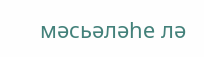мәсьәләһе лә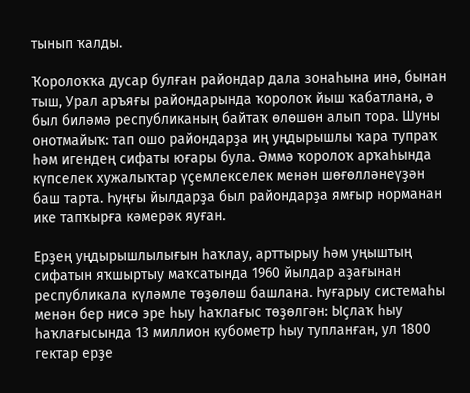тынып ҡалды.

Ҡоролоҡҡа дусар булған райондар дала зонаһына инә, бынан тыш, Урал аръяғы райондарында ҡоролоҡ йыш ҡабатлана, ә был биләмә республиканың байтаҡ өлөшөн алып тора. Шуны онотмайыҡ: тап ошо райондарҙа иң уңдырышлы ҡара тупраҡ һәм игендең сифаты юғары була. Әммә ҡоролоҡ арҡаһында күпселек хужалыҡтар үҫемлекселек менән шөғөлләнеүҙән баш тарта. Һуңғы йылдарҙа был райондарҙа ямғыр норманан ике тапҡырға кәмерәк яуған.

Ерҙең уңдырышлылығын һаҡлау, арттырыу һәм уңыштың сифатын яҡшыртыу маҡсатында 1960 йылдар аҙағынан республикала күләмле төҙөлөш башлана. Һуғарыу системаһы менән бер нисә эре һыу һаҡлағыс төҙөлгән: Ыҫлаҡ һыу һаҡлағысында 13 миллион кубометр һыу тупланған, ул 1800 гектар ерҙе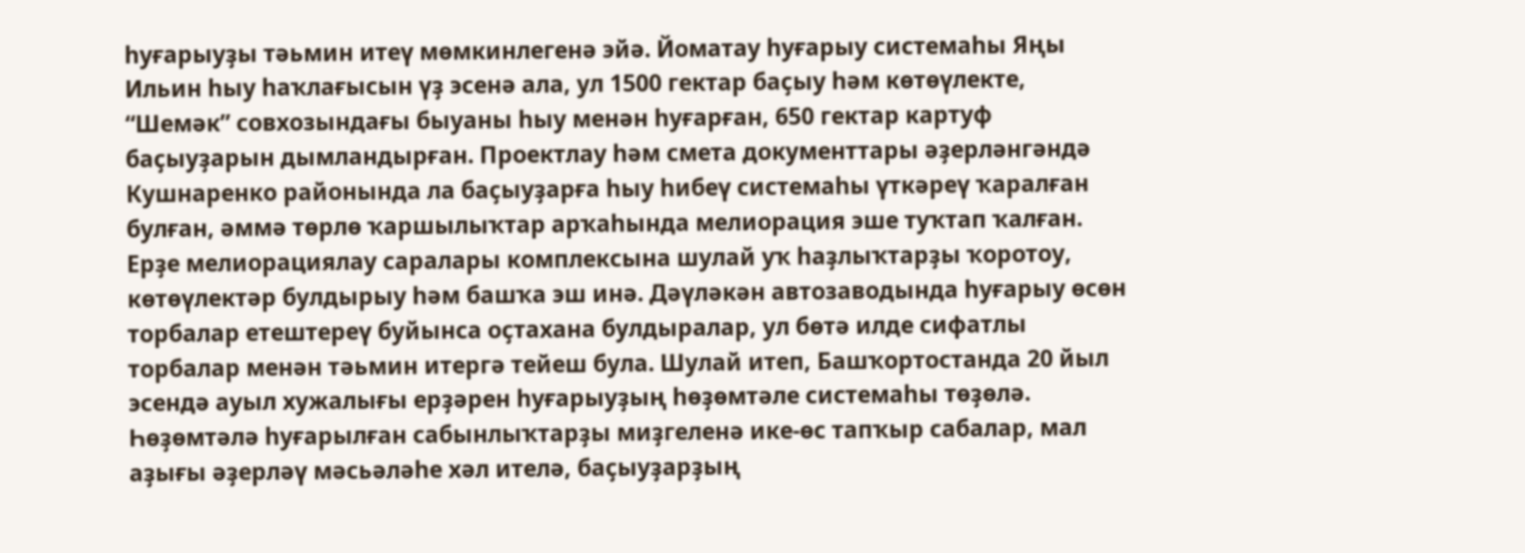һуғарыуҙы тәьмин итеү мөмкинлегенә эйә. Йоматау һуғарыу системаһы Яңы Ильин һыу һаҡлағысын үҙ эсенә ала, ул 1500 гектар баҫыу һәм көтөүлекте, “Шемәк” совхозындағы быуаны һыу менән һуғарған, 650 гектар картуф баҫыуҙарын дымландырған. Проектлау һәм смета документтары әҙерләнгәндә Кушнаренко районында ла баҫыуҙарға һыу һибеү системаһы үткәреү ҡаралған булған, әммә төрлө ҡаршылыҡтар арҡаһында мелиорация эше туҡтап ҡалған. Ерҙе мелиорациялау саралары комплексына шулай уҡ һаҙлыҡтарҙы ҡоротоу, көтөүлектәр булдырыу һәм башҡа эш инә. Дәүләкән автозаводында һуғарыу өсөн торбалар етештереү буйынса оҫтахана булдыралар, ул бөтә илде сифатлы торбалар менән тәьмин итергә тейеш була. Шулай итеп, Башҡортостанда 20 йыл эсендә ауыл хужалығы ерҙәрен һуғарыуҙың һөҙөмтәле системаһы төҙөлә. Һөҙөмтәлә һуғарылған сабынлыҡтарҙы миҙгеленә ике-өс тапҡыр сабалар, мал аҙығы әҙерләү мәсьәләһе хәл ителә, баҫыуҙарҙың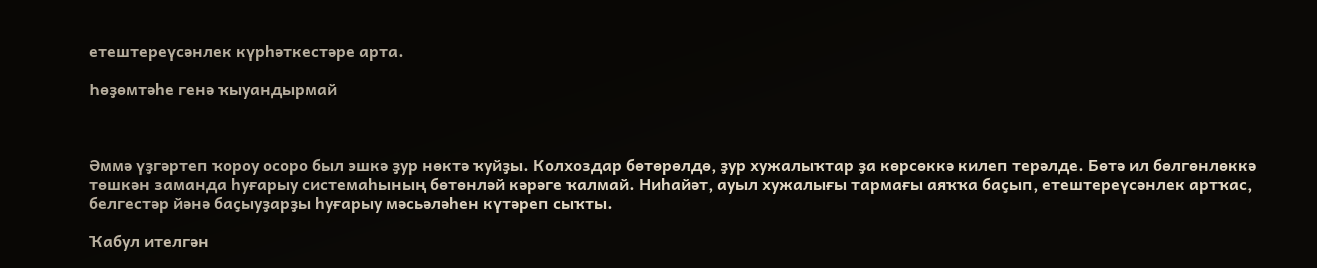етештереүсәнлек күрһәткестәре арта.

Һөҙөмтәһе генә ҡыуандырмай



Әммә үҙгәртеп ҡороу осоро был эшкә ҙур нөктә ҡуйҙы. Колхоздар бөтөрөлдө, ҙур хужалыҡтар ҙа көрсөккә килеп терәлде. Бөтә ил бөлгөнлөккә төшкән заманда һуғарыу системаһының бөтөнләй кәрәге ҡалмай. Ниһайәт, ауыл хужалығы тармағы аяҡҡа баҫып, етештереүсәнлек артҡас, белгестәр йәнә баҫыуҙарҙы һуғарыу мәсьәләһен күтәреп сыҡты.

Ҡабул ителгән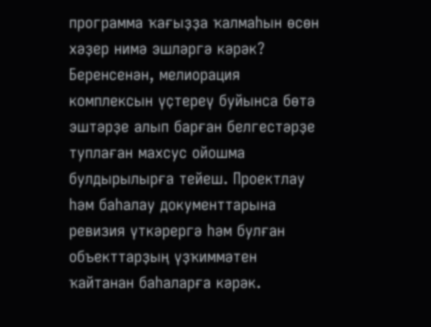программа ҡағыҙҙа ҡалмаһын өсөн хәҙер нимә эшләргә кәрәк? Беренсенән, мелиорация комплексын үҫтереү буйынса бөтә эштәрҙе алып барған белгестәрҙе туплаған махсус ойошма булдырылырға тейеш. Проектлау һәм баһалау документтарына ревизия үткәрергә һәм булған объекттарҙың үҙҡиммәтен ҡайтанан баһаларға кәрәк.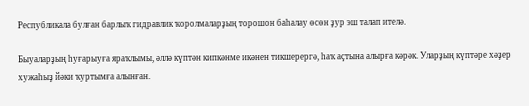Республикала булған барлыҡ гидравлик ҡоролмаларҙың торошон баһалау өсөн ҙур эш талап ителә.

Быуаларҙың һуғарыуға яраҡлымы, әллә күптән кипкәнме икәнен тикшерергә, һаҡ аҫтына алырға кәрәк. Уларҙың күптәре хәҙер хужаһыҙ йәки ҡуртымға алынған.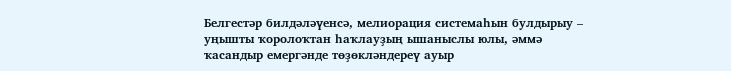Белгестәр билдәләүенсә, мелиорация системаһын булдырыу – уңышты ҡоролоҡтан һаҡлауҙың ышаныслы юлы, әммә ҡасандыр емергәнде төҙөкләндереү ауыр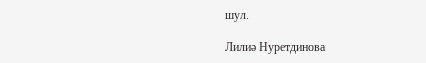шул.

Лилиә Нуретдинова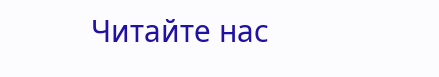Читайте нас